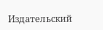Издательский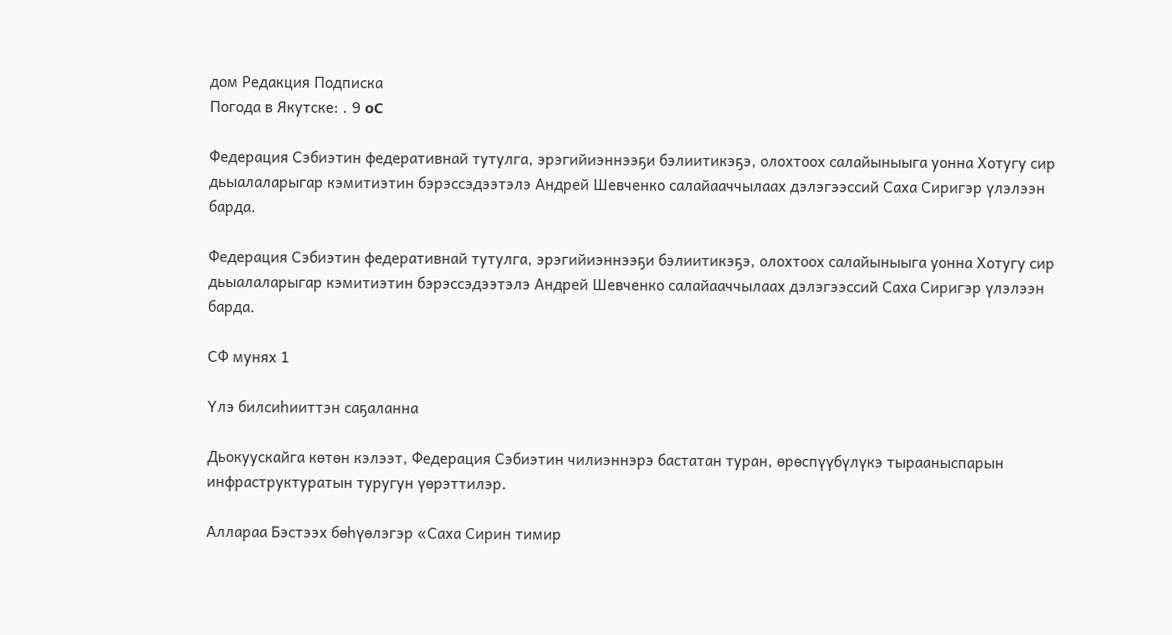дом Редакция Подписка
Погода в Якутске: . 9 oC

Федерация Сэбиэтин федеративнай тутулга, эрэгийиэннээҕи бэлиитикэҕэ, олохтоох салайыныыга уонна Хотугу сир дьыалаларыгар кэмитиэтин бэрэссэдээтэлэ Андрей Шевченко салайааччылаах дэлэгээссий Саха Сиригэр үлэлээн барда.

Федерация Сэбиэтин федеративнай тутулга, эрэгийиэннээҕи бэлиитикэҕэ, олохтоох салайыныыга уонна Хотугу сир дьыалаларыгар кэмитиэтин бэрэссэдээтэлэ Андрей Шевченко салайааччылаах дэлэгээссий Саха Сиригэр үлэлээн барда.

СФ мунях 1

Үлэ билсиһииттэн саҕаланна

Дьокуускайга көтөн кэлээт, Федерация Сэбиэтин чилиэннэрэ бастатан туран, өрөспүүбүлүкэ тырааныспарын инфраструктуратын туругун үөрэттилэр.

Аллараа Бэстээх бөһүөлэгэр «Саха Сирин тимир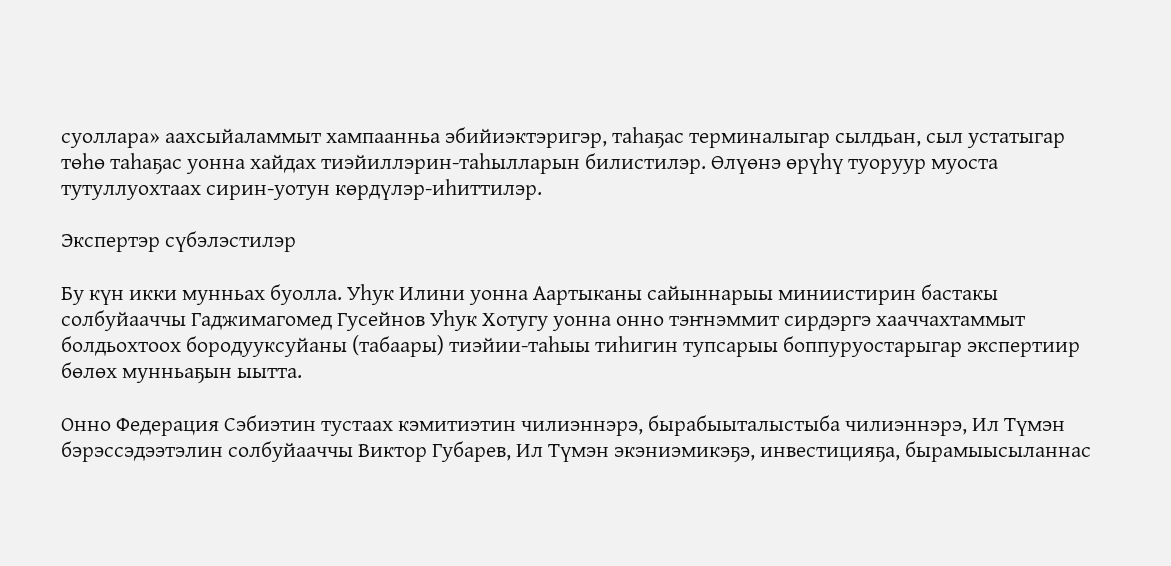суоллара» аахсыйаламмыт хампаанньа эбийиэктэригэр, таһаҕас терминалыгар сылдьан, сыл устатыгар төһө таһаҕас уонна хайдах тиэйиллэрин-таһылларын билистилэр. Өлүөнэ өрүһү туоруур муоста тутуллуохтаах сирин-уотун көрдүлэр-иһиттилэр.

Экспертэр сүбэлэстилэр

Бу күн икки мунньах буолла. Уһук Илини уонна Аартыканы сайыннарыы миниистирин бастакы солбуйааччы Гаджимагомед Гусейнов Уһук Хотугу уонна онно тэҥнэммит сирдэргэ хааччахтаммыт болдьохтоох бородууксуйаны (табаары) тиэйии-таһыы тиһигин тупсарыы боппуруостарыгар экспертиир бөлөх мунньаҕын ыытта.

Онно Федерация Сэбиэтин тустаах кэмитиэтин чилиэннэрэ, бырабыыталыстыба чилиэннэрэ, Ил Түмэн бэрэссэдээтэлин солбуйааччы Виктор Губарев, Ил Түмэн экэниэмикэҕэ, инвестицияҕа, бырамыысыланнас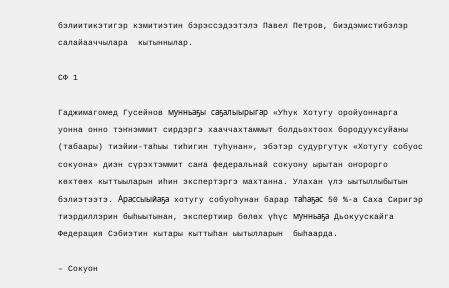бэлиитикэтигэр кэмитиэтин бэрэссэдээтэлэ Павел Петров, биэдэмистибэлэр салайааччылара  кытыннылар.

СФ 1

Гаджимагомед Гусейнов мунньаҕы саҕалыырыгар «Уһук Хотугу оройуоннарга  уонна онно тэҥнэммит сирдэргэ хааччахтаммыт болдьохтоох бородууксуйаны (табаары) тиэйии-таһыы тиһигин туһунан», эбэтэр судургутук «Хотугу собуос сокуона» диэн сүрэхтэммит саҥа федеральнай сокуону ырытан оҥорорго  көхтөөх кыттыыларын иһин экспертэргэ махтанна. Улахан үлэ ыытыллыбытын бэлиэтээтэ. Арассыыйаҕа хотугу собуоһунан барар таһаҕас 50 %-а Саха Сиригэр тиэрдиллэрин быһыытынан, экспертиир бөлөх үһүс мунньаҕа Дьокуускайга Федерация Сэбиэтин кытары кыттыһан ыытылларын  быһаарда.

– Сокуон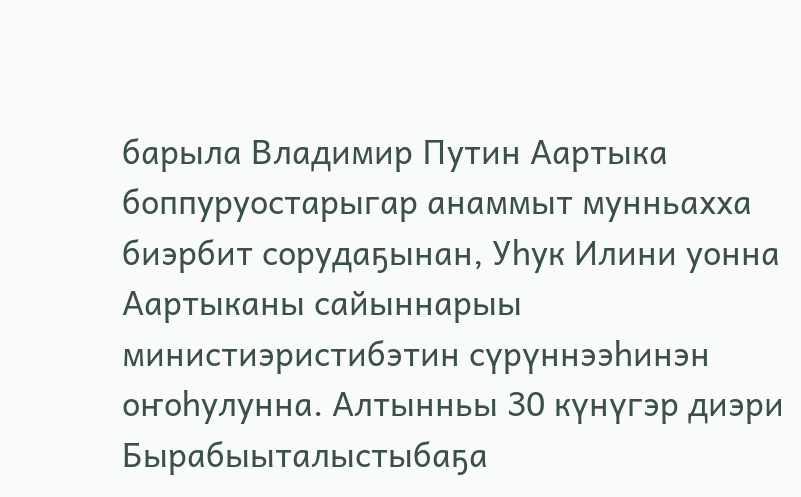барыла Владимир Путин Аартыка боппуруостарыгар анаммыт мунньахха биэрбит сорудаҕынан, Уһук Илини уонна Аартыканы сайыннарыы министиэристибэтин сүрүннээһинэн оҥоһулунна. Алтынньы 30 күнүгэр диэри Бырабыыталыстыбаҕа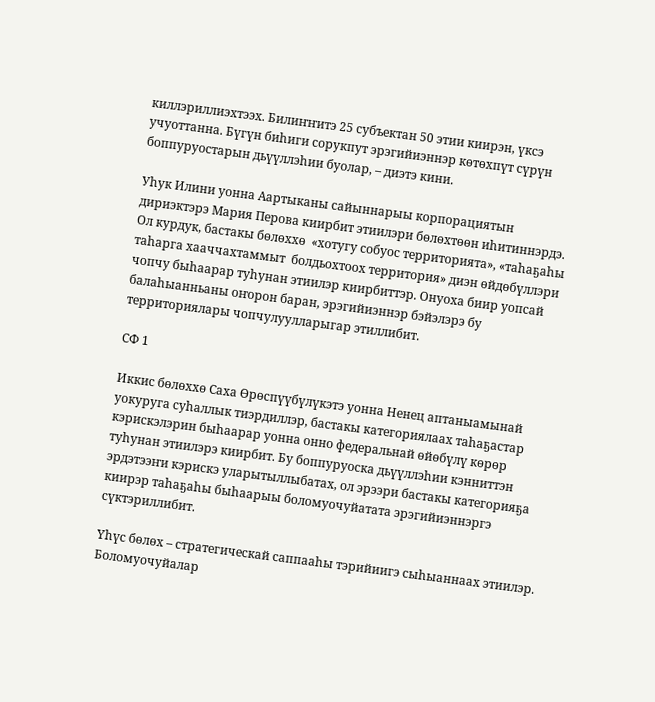киллэриллиэхтээх. Билиҥҥитэ 25 субъектан 50 этии киирэн, үксэ учуоттанна. Бүгүн биһиги сорукпут эрэгийиэннэр көтөхпүт сүрүн боппуруостарын дьүүллэһии буолар, – диэтэ кини.

Уһук Илини уонна Аартыканы сайыннарыы корпорациятын дириэктэрэ Мария Перова киирбит этиилэри бөлөхтөөн иһитиннэрдэ. Ол курдук, бастакы бөлөххө  «хотугу собуос территорията», «таһаҕаһы таһарга хааччахтаммыт  болдьохтоох территория» диэн өйдөбүллэри чопчу быһаарар туһунан этиилэр киирбиттэр. Онуоха биир уопсай балаһыанньаны оҥорон баран, эрэгийиэннэр бэйэлэрэ бу территориялары чопчулуулларыгар этиллибит.

СФ 1

Иккис бөлөххө Саха Өрөспүүбүлүкэтэ уонна Ненец аптаныамынай уокуруга суһаллык тиэрдиллэр, бастакы категориялаах таһаҕастар кэрискэлэрин быһаарар уонна онно федеральнай өйөбүлү көрөр туһунан этиилэрэ киирбит. Бу боппуруоска дьүүллэһии кэнниттэн эрдэтээҥи кэрискэ уларытыллыбатах, ол эрээри бастакы категорияҕа киирэр таһаҕаһы быһаарыы боломуочуйатата эрэгийиэннэргэ сүктэриллибит.

Үһүс бөлөх – стратегическай саппааһы тэрийиигэ сыһыаннаах этиилэр. Боломуочуйалар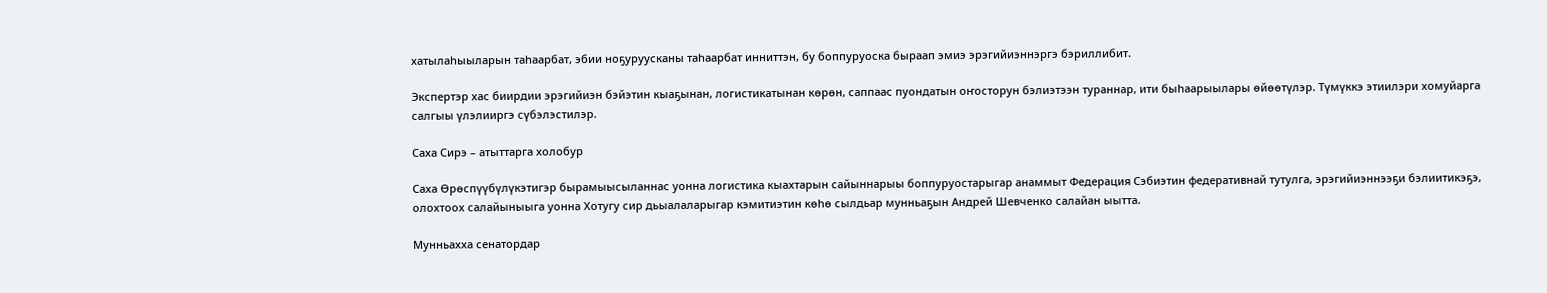хатылаһыыларын таһаарбат, эбии ноҕуруусканы таһаарбат инниттэн, бу боппуруоска быраап эмиэ эрэгийиэннэргэ бэриллибит.

Экспертэр хас биирдии эрэгийиэн бэйэтин кыаҕынан, логистикатынан көрөн, саппаас пуондатын оҥосторун бэлиэтээн тураннар, ити быһаарыылары өйөөтүлэр. Түмүккэ этиилэри хомуйарга салгыы үлэлииргэ сүбэлэстилэр.

Саха Сирэ – атыттарга холобур

Саха Өрөспүүбүлүкэтигэр бырамыысыланнас уонна логистика кыахтарын сайыннарыы боппуруостарыгар анаммыт Федерация Сэбиэтин федеративнай тутулга, эрэгийиэннээҕи бэлиитикэҕэ, олохтоох салайыныыга уонна Хотугу сир дьыалаларыгар кэмитиэтин көһө сылдьар мунньаҕын Андрей Шевченко салайан ыытта.

Мунньахха сенатордар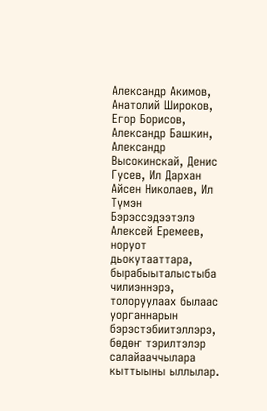Александр Акимов, Анатолий Широков, Егор Борисов, Александр Башкин, Александр Высокинскай, Денис Гусев, Ил Дархан Айсен Николаев, Ил Түмэн Бэрэссэдээтэлэ Алексей Еремеев, норуот дьокутааттара, бырабыыталыстыба чилиэннэрэ, толоруулаах былаас уорганнарын бэрэстэбиитэллэрэ, бөдөҥ тэрилтэлэр салайааччылара кыттыыны ыллылар.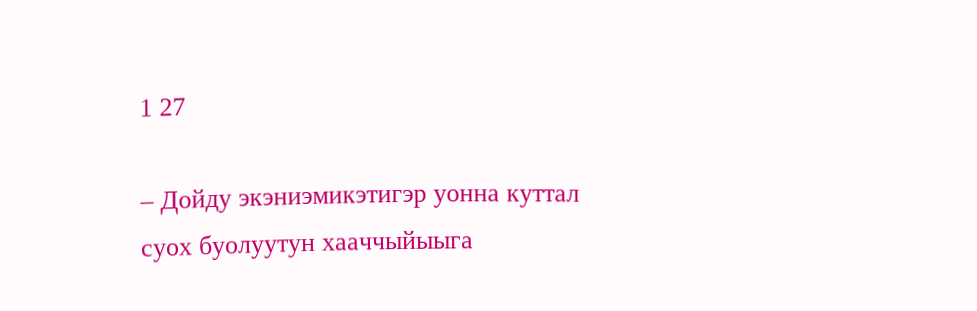1 27

– Дойду экэниэмикэтигэр уонна куттал суох буолуутун хааччыйыыга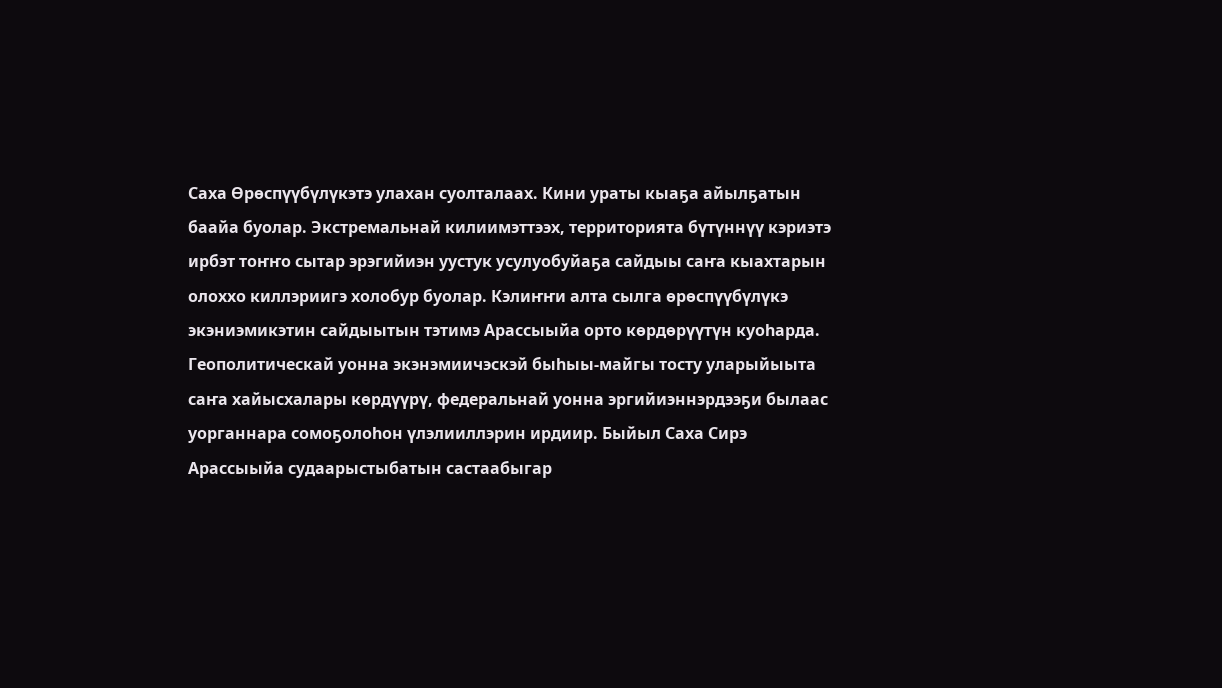Саха Өрөспүүбүлүкэтэ улахан суолталаах. Кини ураты кыаҕа айылҕатын баайа буолар. Экстремальнай килиимэттээх, территорията бүтүннүү кэриэтэ ирбэт тоҥҥо сытар эрэгийиэн уустук усулуобуйаҕа сайдыы саҥа кыахтарын олоххо киллэриигэ холобур буолар. Кэлиҥҥи алта сылга өрөспүүбүлүкэ экэниэмикэтин сайдыытын тэтимэ Арассыыйа орто көрдөрүүтүн куоһарда. Геополитическай уонна экэнэмиичэскэй быһыы-майгы тосту уларыйыыта саҥа хайысхалары көрдүүрү, федеральнай уонна эргийиэннэрдээҕи былаас уорганнара сомоҕолоһон үлэлииллэрин ирдиир. Быйыл Саха Сирэ Арассыыйа судаарыстыбатын састаабыгар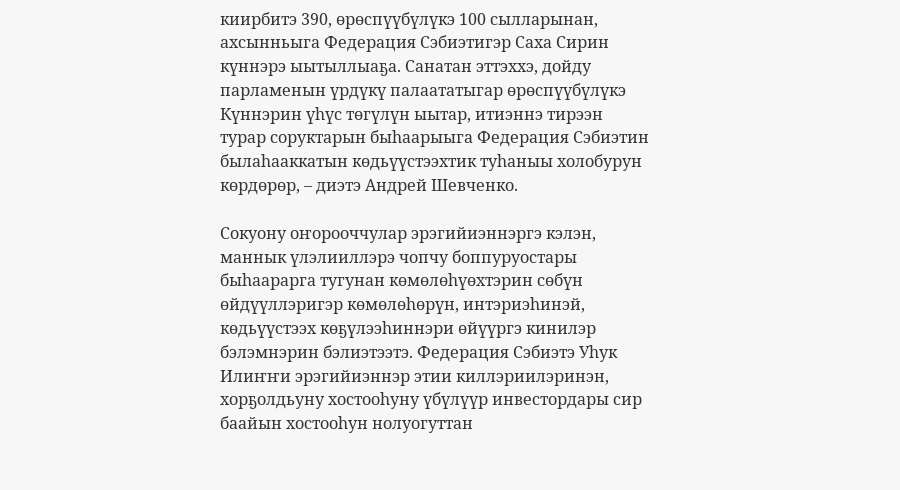киирбитэ 390, өрөспүүбүлүкэ 100 сылларынан,  ахсынньыга Федерация Сэбиэтигэр Саха Сирин күннэрэ ыытыллыаҕа. Санатан эттэххэ, дойду парламенын үрдүкү палаататыгар өрөспүүбүлүкэ Күннэрин үһүс төгүлүн ыытар, итиэннэ тирээн турар соруктарын быһаарыыга Федерация Сэбиэтин былаһааккатын көдьүүстээхтик туһаныы холобурун көрдөрөр, – диэтэ Андрей Шевченко.

Сокуону оҥорооччулар эрэгийиэннэргэ кэлэн, маннык үлэлииллэрэ чопчу боппуруостары быһаарарга тугунан көмөлөһүөхтэрин сөбүн өйдүүллэригэр көмөлөһөрүн, интэриэһинэй, көдьүүстээх көҕүлээһиннэри өйүүргэ кинилэр  бэлэмнэрин бэлиэтээтэ. Федерация Сэбиэтэ Уһук Илиҥҥи эрэгийиэннэр этии киллэриилэринэн, хорҕолдьуну хостооһуну үбүлүүр инвестордары сир баайын хостооһун нолуогуттан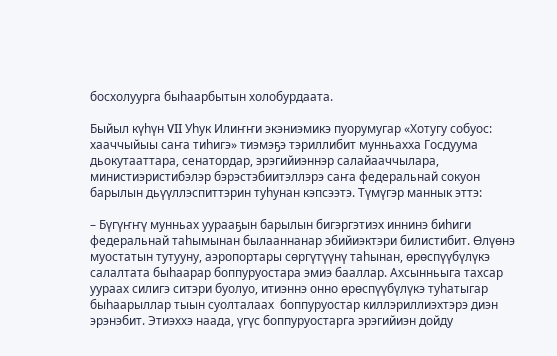босхолуурга быһаарбытын холобурдаата.

Быйыл күһүн VII Уһук Илиҥҥи экэниэмикэ пуорумугар «Хотугу собуос: хааччыйыы саҥа тиһигэ» тиэмэҕэ тэриллибит мунньахха Госдуума дьокутааттара, сенатордар, эрэгийиэннэр салайааччылара, министиэристибэлэр бэрэстэбиитэллэрэ саҥа федеральнай сокуон барылын дьүүллэспиттэрин туһунан кэпсээтэ. Түмүгэр маннык эттэ:

– Бүгүҥҥү мунньах уурааҕын барылын бигэргэтиэх иннинэ биһиги федеральнай таһымынан былааннанар эбийиэктэри билистибит. Өлүөнэ муостатын тутууну, аэропортары сөргүтүүнү таһынан, өрөспүүбүлүкэ салалтата быһаарар боппуруостара эмиэ бааллар. Ахсынньыга тахсар уураах силигэ ситэри буолуо, итиэннэ онно өрөспүүбүлүкэ туһатыгар быһаарыллар тыын суолталаах  боппуруостар киллэриллиэхтэрэ диэн эрэнэбит. Этиэххэ наада, үгүс боппуруостарга эрэгийиэн дойду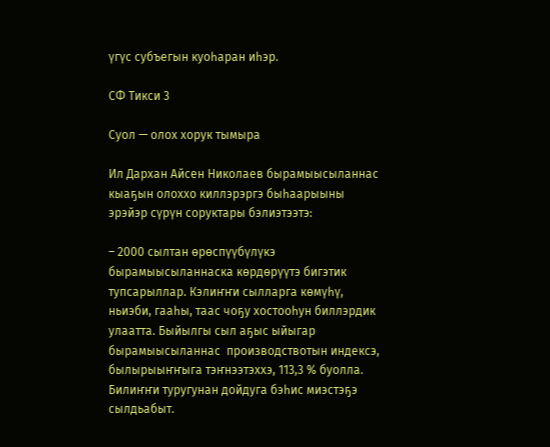үгүс субъегын куоһаран иһэр.

СФ Тикси 3

Суол — олох хорук тымыра

Ил Дархан Айсен Николаев бырамыысыланнас кыаҕын олоххо киллэрэргэ быһаарыыны эрэйэр сүрүн соруктары бэлиэтээтэ:

– 2000 сылтан өрөспүүбүлүкэ бырамыысыланнаска көрдөрүүтэ бигэтик тупсарыллар. Кэлиҥҥи сылларга көмүһү, ньиэби, гааһы, таас чоҕу хостооһун биллэрдик улаатта. Быйылгы сыл аҕыс ыйыгар бырамыысыланнас  производствотын индексэ, былырыыҥҥыга тэҥнээтэххэ, 113,3 % буолла. Билиҥҥи туругунан дойдуга бэһис миэстэҕэ сылдьабыт.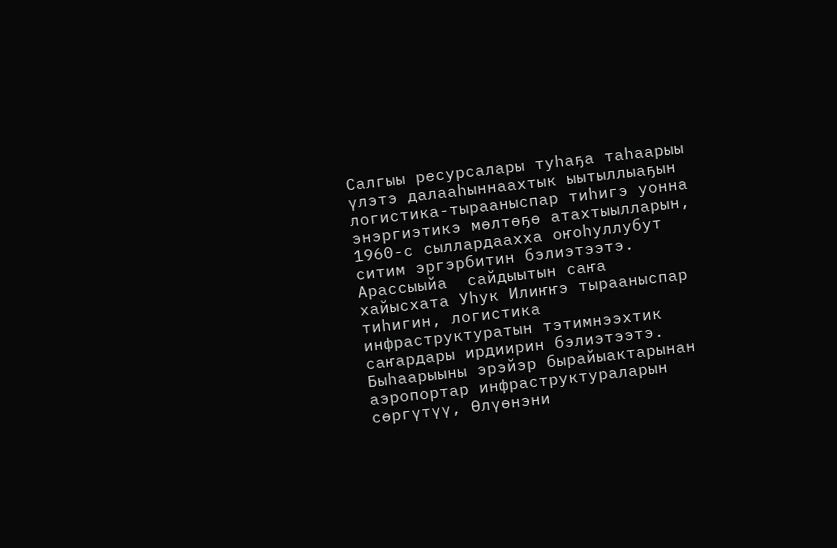Салгыы ресурсалары туһаҕа таһаарыы үлэтэ далааһыннаахтык ыытыллыаҕын логистика-тырааныспар тиһигэ уонна энэргиэтикэ мөлтөҕө атахтыылларын, 1960-с сыллардаахха оҥоһуллубут ситим эргэрбитин бэлиэтээтэ. Арассыыйа  сайдыытын саҥа хайысхата Уһук Илиҥҥэ тырааныспар тиһигин, логистика инфраструктуратын тэтимнээхтик саҥардары ирдиирин бэлиэтээтэ. Быһаарыыны эрэйэр бырайыактарынан аэропортар инфраструктураларын сөргүтүү, Өлүөнэни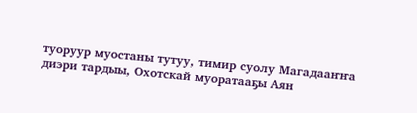туоруур муостаны тутуу, тимир суолу Магадааҥҥа диэри тардыы, Охотскай муоратааҕы Аян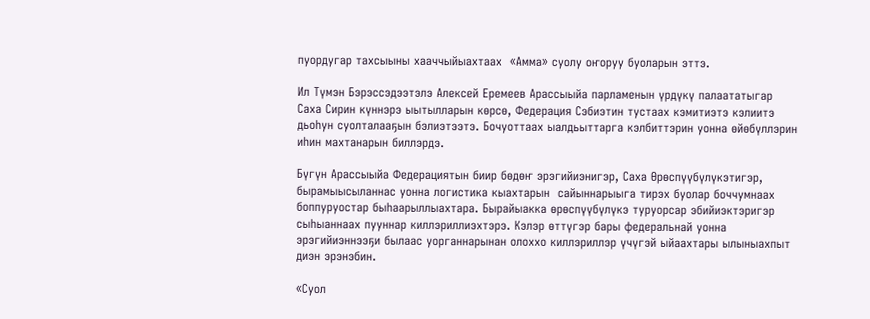пуордугар тахсыыны хааччыйыахтаах  «Амма» суолу оҥоруу буоларын эттэ.

Ил Түмэн Бэрэссэдээтэлэ Алексей Еремеев Арассыыйа парламенын үрдүкү палаататыгар Саха Сирин күннэрэ ыытылларын көрсө, Федерация Сэбиэтин тустаах кэмитиэтэ кэлиитэ дьоһун суолталааҕын бэлиэтээтэ. Бочуоттаах ыалдьыттарга кэлбиттэрин уонна өйөбүллэрин иһин махтанарын биллэрдэ.

Бүгүн Арассыыйа Федерациятын биир бөдөҥ эрэгийиэнигэр, Саха Өрөспүүбүлүкэтигэр, бырамыысыланнас уонна логистика кыахтарын  сайыннарыыга тирэх буолар боччумнаах боппуруостар быһаарыллыахтара. Бырайыакка өрөспүүбүлүкэ туруорсар эбийиэктэригэр сыһыаннаах пууннар киллэриллиэхтэрэ. Кэлэр өттүгэр бары федеральнай уонна эрэгийиэннээҕи былаас уорганнарынан олоххо киллэриллэр үчүгэй ыйаахтары ылыныахпыт диэн эрэнэбин.

«Суол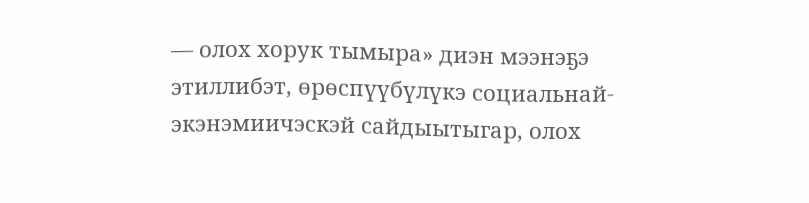— олох хорук тымыра» диэн мээнэҕэ этиллибэт, өрөспүүбүлүкэ социальнай-экэнэмиичэскэй сайдыытыгар, олох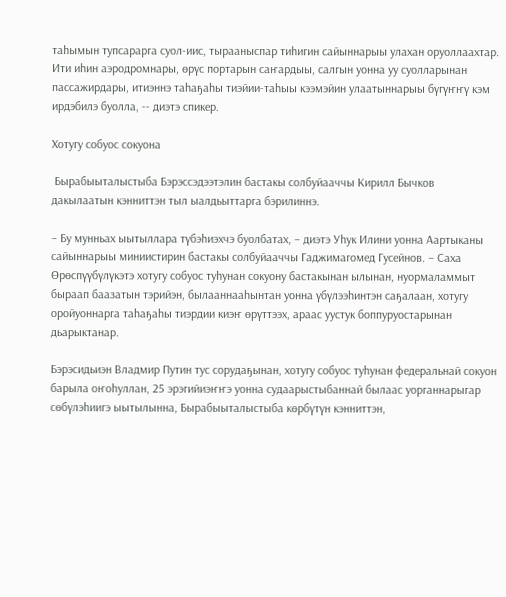таһымын тупсарарга суол-иис, тырааныспар тиһигин сайыннарыы улахан оруоллаахтар. Ити иһин аэродромнары, өрүс портарын саҥардыы, салгын уонна уу суолларынан пассажирдары, итиэннэ таһаҕаһы тиэйии-таһыы кээмэйин улаатыннарыы бүгүҥҥү кэм ирдэбилэ буолла, -- диэтэ спикер.

Хотугу собуос сокуона

 Бырабыыталыстыба Бэрэссэдээтэлин бастакы солбуйааччы Кирилл Бычков  дакылаатын кэнниттэн тыл ыалдьыттарга бэрилиннэ.

– Бу мунньах ыытыллара түбэһиэхчэ буолбатах, – диэтэ Уһук Илини уонна Аартыканы сайыннарыы миниистирин бастакы солбуйааччы Гаджимагомед Гусейнов. – Саха Өрөспүүбүлүкэтэ хотугу собуос туһунан сокуону бастакынан ылынан, нуормаламмыт быраап баазатын тэрийэн, былааннааһынтан уонна үбүлээһинтэн саҕалаан, хотугу оройуоннарга таһаҕаһы тиэрдии киэҥ өрүттээх, араас уустук боппуруостарынан дьарыктанар.

Бэрэсидьиэн Владмир Путин тус сорудаҕынан, хотугу собуос туһунан федеральнай сокуон барыла оҥоһуллан, 25 эрэгийиэҥҥэ уонна судаарыстыбаннай былаас уорганнарыгар сөбүлэһиигэ ыытылынна, Бырабыыталыстыба көрбүтүн кэнниттэн,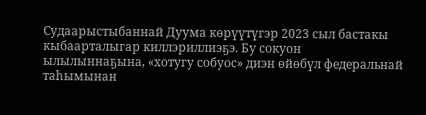Судаарыстыбаннай Дуума көрүүтүгэр 2023 сыл бастакы кыбаарталыгар киллэриллиэҕэ. Бу сокуон ылылыннаҕына, «хотугу собуос» диэн өйөбүл федеральнай таһымынан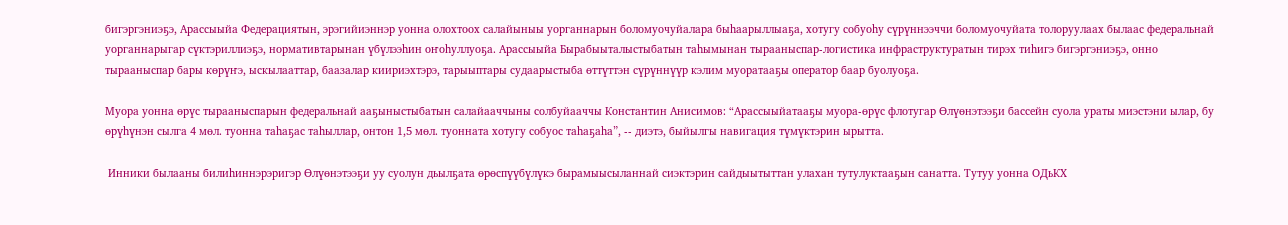бигэргэниэҕэ, Арассыыйа Федерациятын, эрэгийиэннэр уонна олохтоох салайыныы уорганнарын боломуочуйалара быһаарыллыаҕа, хотугу собуоһу сүрүннээччи боломуочуйата толоруулаах былаас федеральнай уорганнарыгар сүктэриллиэҕэ, нормативтарынан үбүлээһин оҥоһуллуоҕа. Арассыыйа Бырабыыталыстыбатын таһымынан тырааныспар-логистика инфраструктуратын тирэх тиһигэ бигэргэниэҕэ, онно тырааныспар бары көрүҥэ, ыскылааттар, баазалар киириэхтэрэ, тарыыптары судаарыстыба өттүттэн сүрүннүүр кэлим муоратааҕы оператор баар буолуоҕа.

Муора уонна өрүс тырааныспарын федеральнай ааҕыныстыбатын салайааччыны солбуйааччы Константин Анисимов: “Арассыыйатааҕы муора-өрүс флотугар Өлүөнэтээҕи бассейн суола ураты миэстэни ылар, бу өрүһүнэн сылга 4 мөл. туонна таһаҕас таһыллар, онтон 1,5 мөл. туонната хотугу собуос таһаҕаһа”, -- диэтэ, быйылгы навигация түмүктэрин ырытта.

 Инники былааны билиһиннэрэригэр Өлүөнэтээҕи уу суолун дьылҕата өрөспүүбүлүкэ бырамыысыланнай сиэктэрин сайдыытыттан улахан тутулуктааҕын санатта. Тутуу уонна ОДьКХ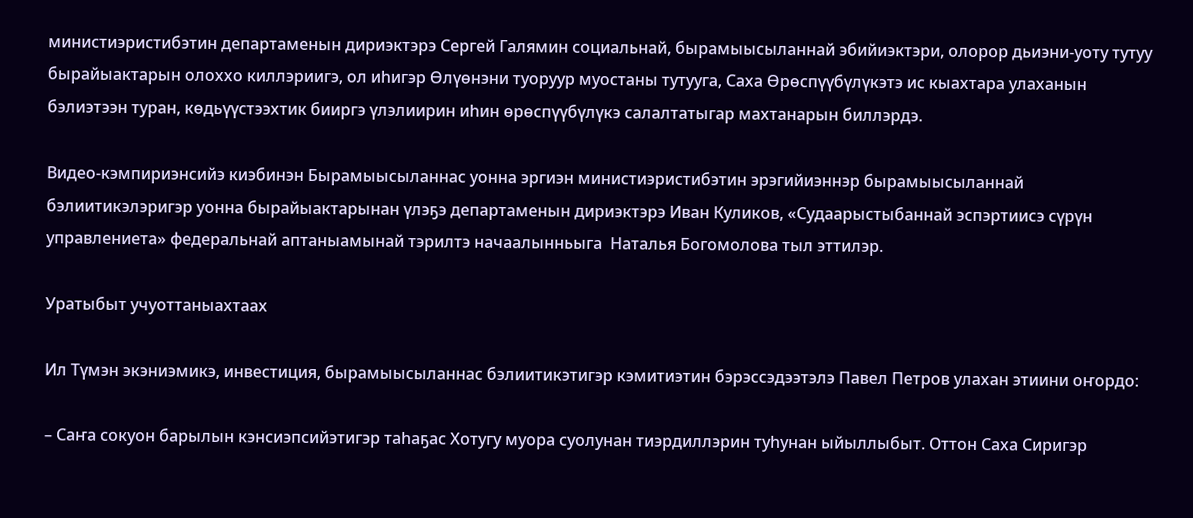министиэристибэтин департаменын дириэктэрэ Сергей Галямин социальнай, бырамыысыланнай эбийиэктэри, олорор дьиэни-уоту тутуу бырайыактарын олоххо киллэриигэ, ол иһигэр Өлүөнэни туоруур муостаны тутууга, Саха Өрөспүүбүлүкэтэ ис кыахтара улаханын бэлиэтээн туран, көдьүүстээхтик бииргэ үлэлиирин иһин өрөспүүбүлүкэ салалтатыгар махтанарын биллэрдэ.

Видео-кэмпириэнсийэ киэбинэн Бырамыысыланнас уонна эргиэн министиэристибэтин эрэгийиэннэр бырамыысыланнай бэлиитикэлэригэр уонна бырайыактарынан үлэҕэ департаменын дириэктэрэ Иван Куликов, «Судаарыстыбаннай эспэртиисэ сүрүн управлениета» федеральнай аптаныамынай тэрилтэ начаалынньыга  Наталья Богомолова тыл эттилэр.

Уратыбыт учуоттаныахтаах

Ил Түмэн экэниэмикэ, инвестиция, бырамыысыланнас бэлиитикэтигэр кэмитиэтин бэрэссэдээтэлэ Павел Петров улахан этиини оҥордо:

– Саҥа сокуон барылын кэнсиэпсийэтигэр таһаҕас Хотугу муора суолунан тиэрдиллэрин туһунан ыйыллыбыт. Оттон Саха Сиригэр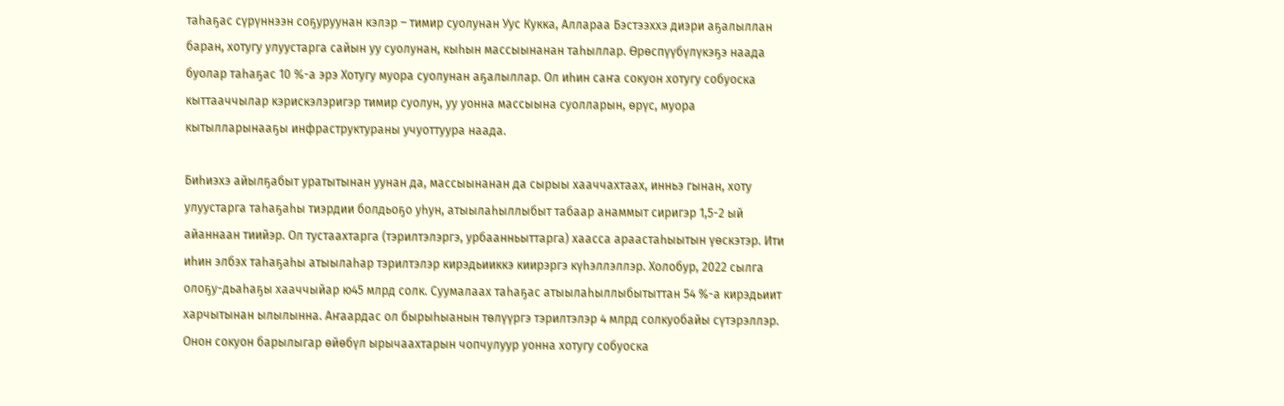таһаҕас сүрүннээн соҕуруунан кэлэр – тимир суолунан Уус Кукка, Аллараа Бэстээххэ диэри аҕалыллан баран, хотугу улуустарга сайын уу суолунан, кыһын массыынанан таһыллар. Өрөспүүбүлүкэҕэ наада буолар таһаҕас 10 %-а эрэ Хотугу муора суолунан аҕалыллар. Ол иһин саҥа сокуон хотугу собуоска кыттааччылар кэрискэлэригэр тимир суолун, уу уонна массыына суолларын, өрүс, муора кытылларынааҕы инфраструктураны учуоттуура наада.

Биһиэхэ айылҕабыт уратытынан уунан да, массыынанан да сырыы хааччахтаах, инньэ гынан, хоту улуустарга таһаҕаһы тиэрдии болдьоҕо уһун, атыылаһыллыбыт табаар анаммыт сиригэр 1,5-2 ый айаннаан тиийэр. Ол тустаахтарга (тэрилтэлэргэ, урбаанньыттарга) хаасса араастаһыытын үөскэтэр. Ити иһин элбэх таһаҕаһы атыылаһар тэрилтэлэр кирэдьииккэ киирэргэ күһэллэллэр. Холобур, 2022 сылга олоҕу-дьаһаҕы хааччыйар ю45 млрд солк. Суумалаах таһаҕас атыылаһыллыбытыттан 54 %-а кирэдьиит харчытынан ылылынна. Аҥаардас ол бырыһыанын төлүүргэ тэрилтэлэр 4 млрд солкуобайы сүтэрэллэр. Онон сокуон барылыгар өйөбүл ырычаахтарын чопчулуур уонна хотугу собуоска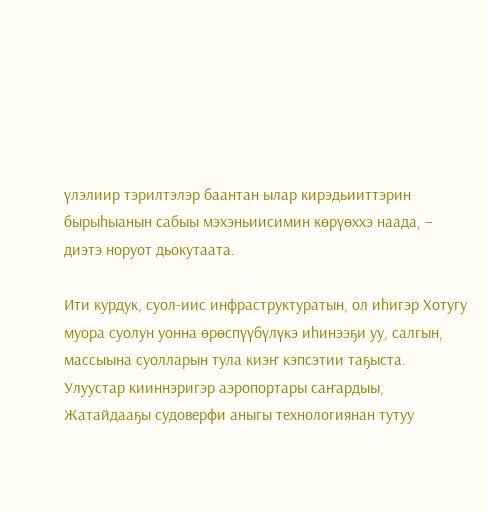үлэлиир тэрилтэлэр баантан ылар кирэдьииттэрин бырыһыанын сабыы мэхэньиисимин көрүөххэ наада, – диэтэ норуот дьокутаата.

Ити курдук, суол-иис инфраструктуратын, ол иһигэр Хотугу муора суолун уонна өрөспүүбүлүкэ иһинээҕи уу, салгын, массыына суолларын тула киэҥ кэпсэтии таҕыста. Улуустар кииннэригэр аэропортары саҥардыы, Жатайдааҕы судоверфи аныгы технологиянан тутуу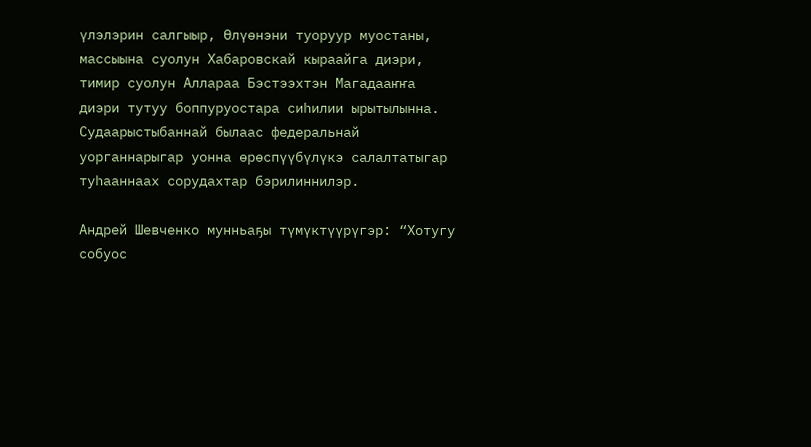үлэлэрин салгыыр, Өлүөнэни туоруур муостаны, массыына суолун Хабаровскай кыраайга диэри, тимир суолун Аллараа Бэстээхтэн Магадааҥҥа диэри тутуу боппуруостара сиһилии ырытылынна. Судаарыстыбаннай былаас федеральнай уорганнарыгар уонна өрөспүүбүлүкэ салалтатыгар туһааннаах сорудахтар бэрилиннилэр.

Андрей Шевченко мунньаҕы түмүктүүрүгэр: “Хотугу собуос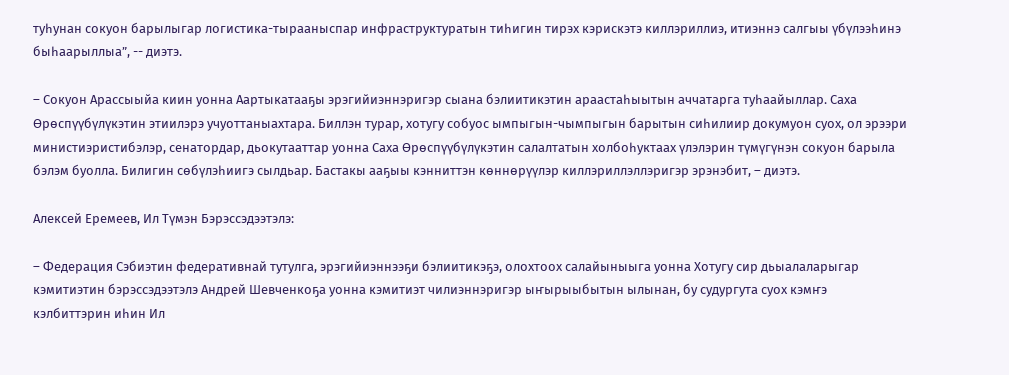туһунан сокуон барылыгар логистика-тырааныспар инфраструктуратын тиһигин тирэх кэрискэтэ киллэриллиэ, итиэннэ салгыы үбүлээһинэ быһаарыллыа”, -- диэтэ.

– Сокуон Арассыыйа киин уонна Аартыкатааҕы эрэгийиэннэригэр сыана бэлиитикэтин араастаһыытын аччатарга туһаайыллар. Саха Өрөспүүбүлүкэтин этиилэрэ учуоттаныахтара. Биллэн турар, хотугу собуос ымпыгын-чымпыгын барытын сиһилиир докумуон суох, ол эрээри министиэристибэлэр, сенатордар, дьокутааттар уонна Саха Өрөспүүбүлүкэтин салалтатын холбоһуктаах үлэлэрин түмүгүнэн сокуон барыла бэлэм буолла. Билигин сөбүлэһиигэ сылдьар. Бастакы ааҕыы кэнниттэн көннөрүүлэр киллэриллэллэригэр эрэнэбит, – диэтэ.

Алексей Еремеев, Ил Түмэн Бэрэссэдээтэлэ:

– Федерация Сэбиэтин федеративнай тутулга, эрэгийиэннээҕи бэлиитикэҕэ, олохтоох салайыныыга уонна Хотугу сир дьыалаларыгар кэмитиэтин бэрэссэдээтэлэ Андрей Шевченкоҕа уонна кэмитиэт чилиэннэригэр ыҥырыыбытын ылынан, бу судургута суох кэмҥэ кэлбиттэрин иһин Ил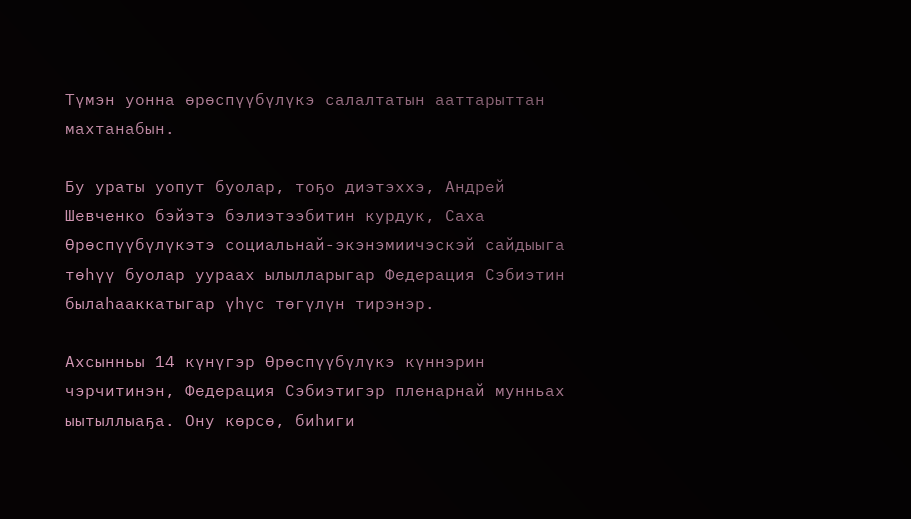Түмэн уонна өрөспүүбүлүкэ салалтатын ааттарыттан махтанабын.

Бу ураты уопут буолар, тоҕо диэтэххэ, Андрей Шевченко бэйэтэ бэлиэтээбитин курдук, Саха Өрөспүүбүлүкэтэ социальнай-экэнэмиичэскэй сайдыыга төһүү буолар уураах ылылларыгар Федерация Сэбиэтин былаһааккатыгар үһүс төгүлүн тирэнэр.

Ахсынньы 14 күнүгэр Өрөспүүбүлүкэ күннэрин чэрчитинэн, Федерация Сэбиэтигэр пленарнай мунньах ыытыллыаҕа. Ону көрсө, биһиги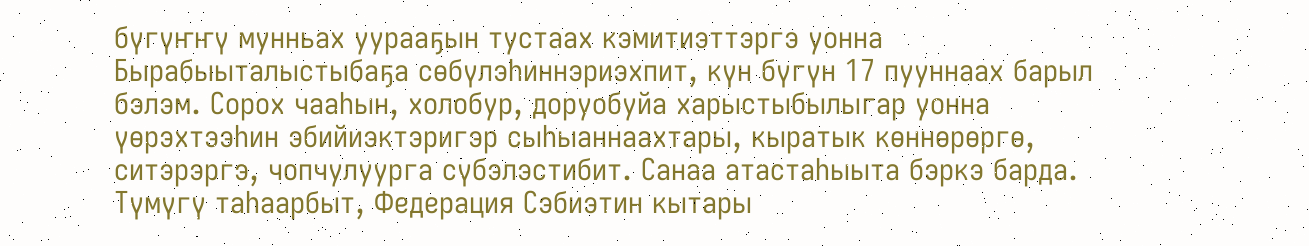бүгүҥҥү мунньах уурааҕын тустаах кэмитиэттэргэ уонна Бырабыыталыстыбаҕа сөбүлэһиннэриэхпит, күн бүгүн 17 пууннаах барыл бэлэм. Сорох чааһын, холобур, доруобуйа харыстыбылыгар уонна үөрэхтээһин эбийиэктэригэр сыһыаннаахтары, кыратык көннөрөргө, ситэрэргэ, чопчулуурга сүбэлэстибит. Санаа атастаһыыта бэркэ барда. Түмүгү таһаарбыт, Федерация Сэбиэтин кытары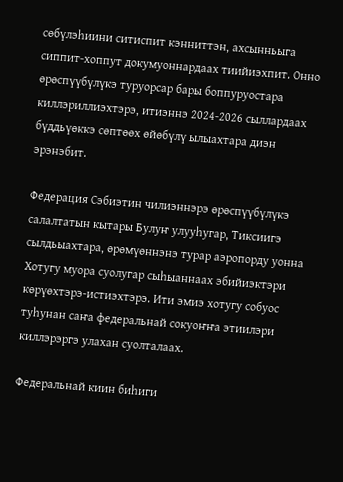сөбүлэһиини ситиспит кэнниттэн, ахсынньыга сиппит-хоппут докумуоннардаах тиийиэхпит. Онно өрөспүүбүлүкэ туруорсар бары боппуруостара киллэриллиэхтэрэ, итиэннэ 2024-2026 сыллардаах бүддьүөккэ сөптөөх өйөбүлү ылыахтара диэн эрэнэбит.

Федерация Сэбиэтин чилиэннэрэ өрөспүүбүлүкэ салалтатын кытары Булуҥ улууһугар, Тиксиигэ сылдьыахтара, өрөмүөннэнэ турар аэропорду уонна Хотугу муора суолугар сыһыаннаах эбийиэктэри көрүөхтэрэ-истиэхтэрэ. Ити эмиэ хотугу собуос туһунан саҥа федеральнай сокуоҥҥа этиилэри киллэрэргэ улахан суолталаах.

Федеральнай киин биһиги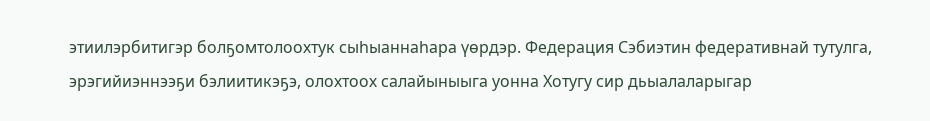этиилэрбитигэр болҕомтолоохтук сыһыаннаһара үөрдэр. Федерация Сэбиэтин федеративнай тутулга, эрэгийиэннээҕи бэлиитикэҕэ, олохтоох салайыныыга уонна Хотугу сир дьыалаларыгар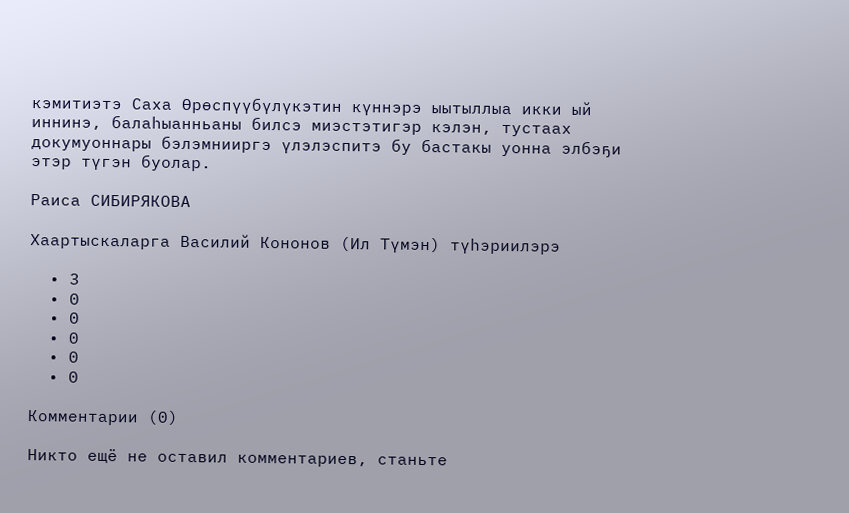кэмитиэтэ Саха Өрөспүүбүлүкэтин күннэрэ ыытыллыа икки ый иннинэ, балаһыанньаны билсэ миэстэтигэр кэлэн, тустаах докумуоннары бэлэмнииргэ үлэлэспитэ бу бастакы уонна элбэҕи этэр түгэн буолар.

Раиса СИБИРЯКОВА

Хаартыскаларга Василий Кононов (Ил Түмэн) түһэриилэрэ

  • 3
  • 0
  • 0
  • 0
  • 0
  • 0

Комментарии (0)

Никто ещё не оставил комментариев, станьте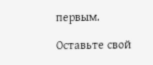первым.

Оставьте свой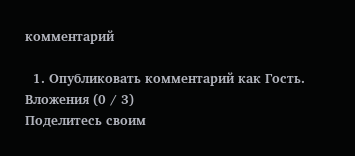комментарий

  1. Опубликовать комментарий как Гость.
Вложения (0 / 3)
Поделитесь своим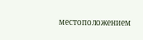местоположением